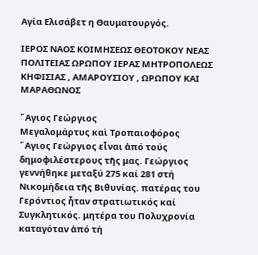Αγία Ελισάβετ η Θαυματουργός.

ΙΕΡΟΣ ΝΑΟΣ ΚΟΙΜΗΣΕΩΣ ΘΕΟΤΟΚΟΥ ΝΕΑΣ ΠΟΛΙΤΕΙΑΣ ΩΡΩΠΟΥ ΙΕΡΑΣ ΜΗΤΡΟΠΟΛΕΩΣ ΚΗΦΙΣΙΑΣ , ΑΜΑΡΟΥΣΙΟΥ , ΩΡΩΠΟΥ ΚΑΙ ΜΑΡΑΘΩΝΟΣ

῞Αγιος Γεώργιος
Μεγαλομάρτυς καὶ Τροπαιοφόρος
῞Αγιος Γεώργιος εἶναι ἀπό τούς δημοφιλέστερους τῆς μας. Γεώργιος γεννήθηκε μεταξύ 275 καί 281 στή Νικομήδεια τῆς Βιθυνίας. πατέρας του Γερόντιος ἧταν στρατιωτικός καί Συγκλητικός. μητέρα του Πολυχρονία καταγόταν ἀπό τή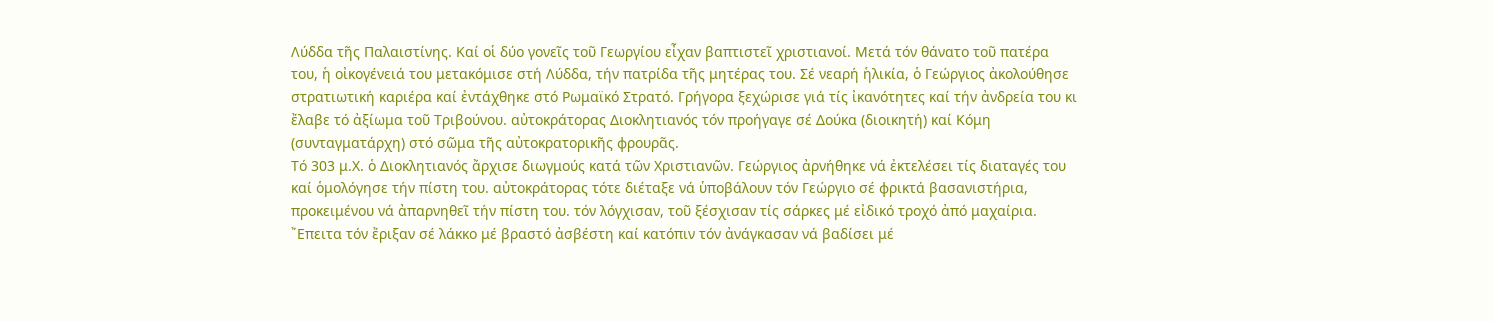Λύδδα τῆς Παλαιστίνης. Καί οἱ δύο γονεῖς τοῦ Γεωργίου εἶχαν βαπτιστεῖ χριστιανοί. Μετά τόν θάνατο τοῦ πατέρα του, ἡ οἰκογένειά του μετακόμισε στή Λύδδα, τήν πατρίδα τῆς μητέρας του. Σέ νεαρή ἡλικία, ὁ Γεώργιος ἀκολούθησε στρατιωτική καριέρα καί ἐντάχθηκε στό Ρωμαϊκό Στρατό. Γρήγορα ξεχώρισε γιά τίς ἰκανότητες καί τήν ἀνδρεία του κι ἔλαβε τό ἀξίωμα τοῦ Τριβούνου. αὐτοκράτορας Διοκλητιανός τόν προήγαγε σέ Δούκα (διοικητή) καί Κόμη (συνταγματάρχη) στό σῶμα τῆς αὐτοκρατορικῆς φρουρᾶς.
Τό 303 μ.Χ. ὁ Διοκλητιανός ἄρχισε διωγμούς κατά τῶν Χριστιανῶν. Γεώργιος ἀρνήθηκε νά ἐκτελέσει τίς διαταγές του καί ὁμολόγησε τήν πίστη του. αὐτοκράτορας τότε διέταξε νά ὑποβάλουν τόν Γεώργιο σέ φρικτά βασανιστήρια, προκειμένου νά ἀπαρνηθεῖ τήν πίστη του. τόν λόγχισαν, τοῦ ξέσχισαν τίς σάρκες μέ εἰδικό τροχό ἀπό μαχαίρια. ῎Επειτα τόν ἔριξαν σέ λάκκο μέ βραστό ἀσβέστη καί κατόπιν τόν ἀνάγκασαν νά βαδίσει μέ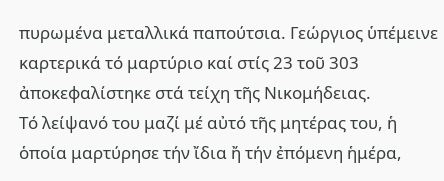πυρωμένα μεταλλικά παπούτσια. Γεώργιος ὑπέμεινε καρτερικά τό μαρτύριο καί στίς 23 τοῦ 303 ἀποκεφαλίστηκε στά τείχη τῆς Νικομήδειας.
Τό λείψανό του μαζί μέ αὐτό τῆς μητέρας του, ἡ ὁποία μαρτύρησε τήν ἴδια ἤ τήν ἐπόμενη ἡμέρα,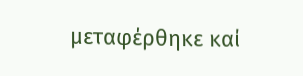μεταφέρθηκε καί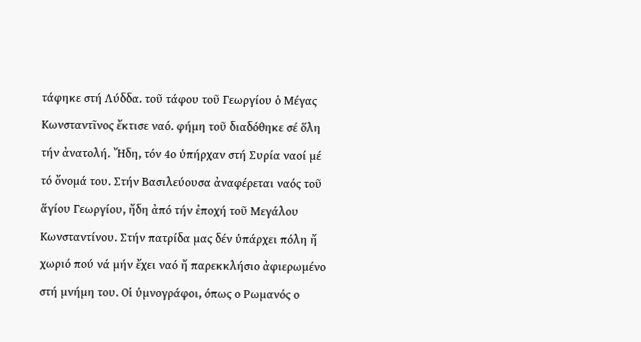τάφηκε στή Λύδδα. τοῦ τάφου τοῦ Γεωργίου ὁ Μέγας Κωνσταντῖνος ἔκτισε ναό. φήμη τοῦ διαδόθηκε σέ ὅλη τήν ἀνατολή. ῎Ηδη, τόν 4ο ὑπήρχαν στή Συρία ναοί μέ τό ὄνομά του. Στήν Βασιλεύουσα ἀναφέρεται ναός τοῦ ἅγίου Γεωργίου, ἤδη ἀπό τήν ἐποχή τοῦ Μεγάλου Κωνσταντίνου. Στήν πατρίδα μας δέν ὑπάρχει πόλη ἤ χωριό πού νά μήν ἔχει ναό ἤ παρεκκλήσιο ἀφιερωμένο στή μνήμη του. Οἱ ὑμνογράφοι, όπως ο Ρωμανός ο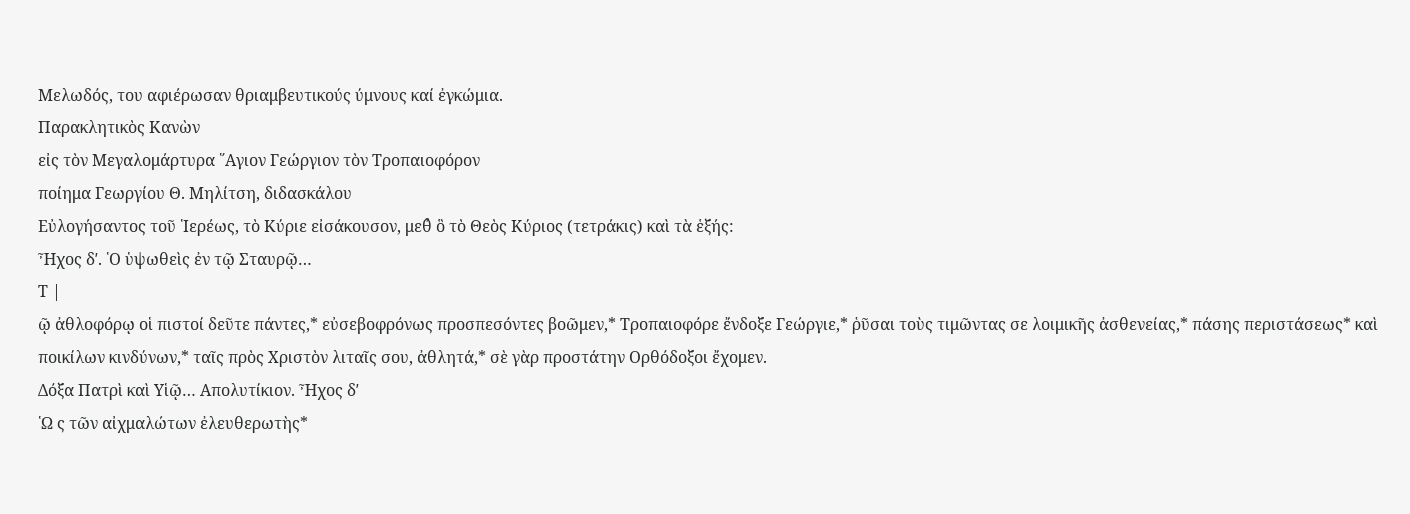Μελωδός, του αφιέρωσαν θριαμβευτικούς ύμνους καί ἐγκώμια.
Παρακλητικὸς Κανὼν
εἰς τὸν Μεγαλομάρτυρα ῞Αγιον Γεώργιον τὸν Τροπαιοφόρον
ποίημα Γεωργίου Θ. Μηλίτση, διδασκάλου
Εὐλογήσαντος τοῦ ῾Ιερέως, τὸ Κύριε εἰσάκουσον, μεθ̉ ὃ τὸ Θεὸς Κύριος (τετράκις) καὶ τὰ ἑξής:
Ἦχος δʹ. ῾Ο ὑψωθεὶς ἐν τῷ Σταυρῷ…
Τ |
ῷ ἀθλοφόρῳ οἱ πιστοί δεῦτε πάντες,* εὐσεβοφρόνως προσπεσόντες βοῶμεν,* Τροπαιοφόρε ἔνδοξε Γεώργιε,* ῥῦσαι τοὺς τιμῶντας σε λοιμικῆς ἀσθενείας,* πάσης περιστάσεως* καὶ ποικίλων κινδύνων,* ταῖς πρὸς Χριστὸν λιταῖς σου, ἀθλητά,* σὲ γὰρ προστάτην Ορθόδοξοι ἔχομεν.
Δόξα Πατρὶ καὶ Υἱῷ… Απολυτίκιον. Ἦχος δʹ
῾Ω ς τῶν αἰχμαλώτων ἐλευθερωτὴς*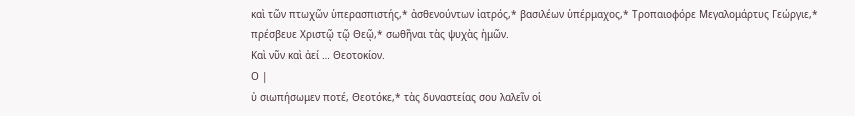καὶ τῶν πτωχῶν ὑπερασπιστής,* ἀσθενούντων ἰατρός,* βασιλέων ὑπέρμαχος,* Τροπαιοφόρε Μεγαλομάρτυς Γεώργιε,* πρέσβευε Χριστῷ τῷ Θεῷ,* σωθῆναι τὰς ψυχὰς ἡμῶν.
Καὶ νῦν καὶ ἀεί … Θεοτοκίον.
Ο |
ὐ σιωπήσωμεν ποτέ, Θεοτόκε,* τὰς δυναστείας σου λαλεῖν οἱ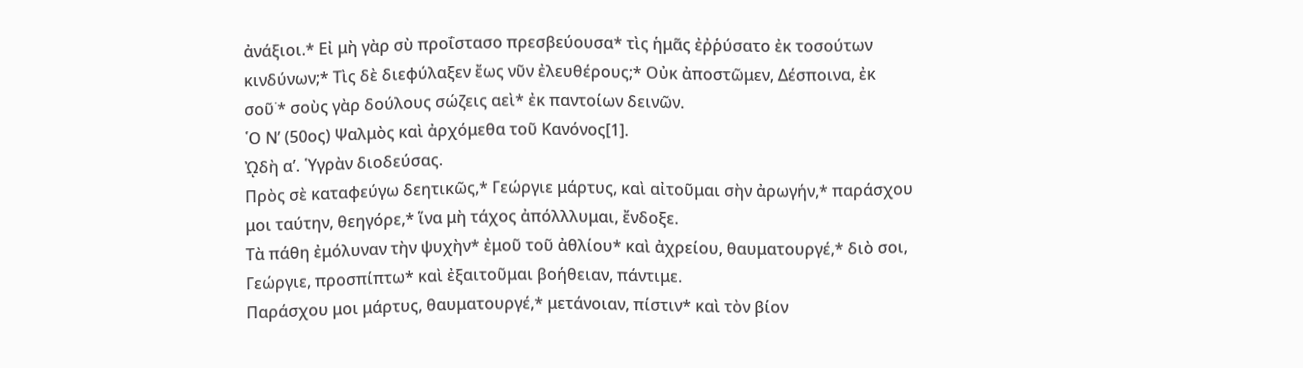ἀνάξιοι.* Εἰ μὴ γὰρ σὺ προΐστασο πρεσβεύουσα* τὶς ἡμᾶς ἐῤῥύσατο ἐκ τοσούτων κινδύνων;* Τὶς δὲ διεφύλαξεν ἔως νῦν ἐλευθέρους;* Οὐκ ἀποστῶμεν, Δέσποινα, ἐκ σοῦ˙* σοὺς γὰρ δούλους σώζεις αεὶ* ἐκ παντοίων δεινῶν.
῾Ο Νʹ (50ος) Ψαλμὸς καὶ ἀρχόμεθα τοῦ Κανόνος[1].
ᾨδὴ αʹ. ῾Υγρὰν διοδεύσας.
Πρὸς σὲ καταφεύγω δεητικῶς,* Γεώργιε μάρτυς, καὶ αἰτοῦμαι σὴν ἀρωγήν,* παράσχου μοι ταύτην, θεηγόρε,* ἵνα μὴ τάχος ἀπόλλλυμαι, ἔνδοξε.
Τὰ πάθη ἐμόλυναν τὴν ψυχὴν* ἐμοῦ τοῦ ἀθλίου* καὶ ἀχρείου, θαυματουργέ,* διὸ σοι, Γεώργιε, προσπίπτω* καὶ ἐξαιτοῦμαι βοήθειαν, πάντιμε.
Παράσχου μοι μάρτυς, θαυματουργέ,* μετάνοιαν, πίστιν* καὶ τὸν βίον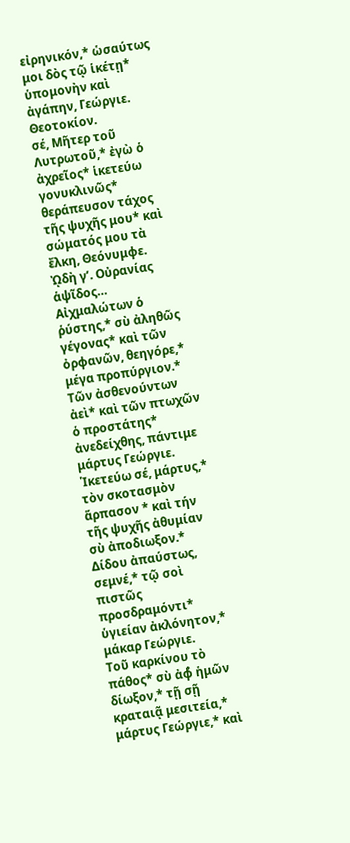εἰρηνικόν,* ὡσαύτως μοι δὸς τῷ ἱκέτῃ* ὑπομονὴν καὶ ἀγάπην, Γεώργιε.
Θεοτοκίον.
σέ, Μῆτερ τοῦ Λυτρωτοῦ,* ἐγὼ ὁ ἀχρεῖος* ἱκετεύω γονυκλινῶς* θεράπευσον τάχος τῆς ψυχῆς μου* καὶ σώματός μου τὰ ἔλκη, Θεόνυμφε.
ᾨδὴ γʹ. Οὐρανίας ἁψῖδος…
Αἰχμαλώτων ὁ ῥύστης,* σὺ ἀληθῶς γέγονας* καὶ τῶν ὀρφανῶν, θεηγόρε,* μέγα προπύργιον.* Τῶν ἀσθενούντων ἀεὶ* καὶ τῶν πτωχῶν ὁ προστάτης* ἀνεδείχθης, πάντιμε μάρτυς Γεώργιε.
῾Ικετεύω σέ, μάρτυς,* τὸν σκοτασμὸν ἅρπασον * καὶ τήν τῆς ψυχῆς ἀθυμίαν σὺ ἀποδιωξον.* Δίδου ἀπαύστως, σεμνέ,* τῷ σοὶ πιστῶς προσδραμόντι* ὑγιείαν ἀκλόνητον,* μάκαρ Γεώργιε.
Τοῦ καρκίνου τὸ πάθος* σὺ ἀφ̉ ἡμῶν δίωξον,* τῇ σῇ κραταιᾷ μεσιτεία,* μάρτυς Γεώργιε,* καὶ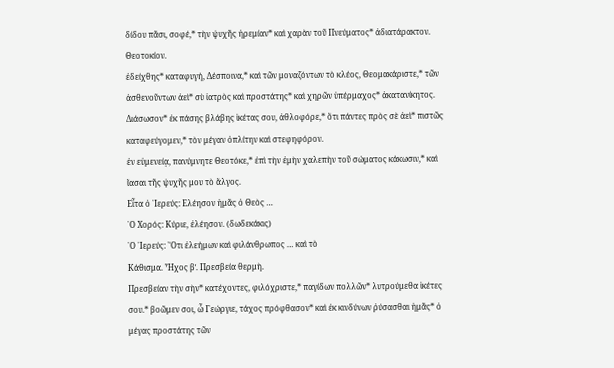δίδου πᾶσι, σοφέ,* τὴν ψυχῆς ἠρεμίαν* καὶ χαρὰν τοῦ Πνεύματος* ἀδιατάρακτον.
Θεοτοκίον.
ἐδείχθης* καταφυγή, Δέσποινα,* καὶ τῶν μοναζόντων τὸ κλέος, Θεομακάριστε,* τῶν ἀσθενοῦντων ἀεὶ* σὺ ἰατρὸς καὶ προστάτης* καὶ χηρῶν ὑπέρμαχος* ἀκατανίκητος.
Διάσωσον* ἐκ πάσης βλάβης ἱκέτας σου, ἀθλοφόρε,* ὅτι πάντες πρὸς σὲ ἀεὶ* πιστῶς καταφεύγομεν,* τὸν μέγαν ὁπλίτην καὶ στεφηφόρον.
ἐν εὐμενείᾳ, πανύμνητε Θεοτόκε,* ἐπὶ τὴν ἐμὴν χαλεπὴν τοῦ σώματος κάκωσιν,* καὶ ἴασαι τῆς ψυχῆς μου τὸ ἄλγος.
Εἶτα ὁ ῾Ιερεύς: Ελέησον ἡμᾶς ὁ Θεὸς …
῾Ο Χορός: Κύριε, ἐλέησον. (δωδεκάκις)
῾Ο ῾Ιερεύς: ῞Οτι ἐλεήμων καὶ φιλάνθρωπος … καὶ τὸ
Κάθισμα. Ἦχος βʹ. Πρεσβεία θερμὴ.
Πρεσβείαν τὴν σὴν* κατέχοντες, φιλόχριστε,* παγίδων πολλῶν* λυτρούμεθα ἱκέτες σου.* βοῶμεν σοι, ὦ Γεώργιε, τάχος πρόφθασον* καὶ ἐκ κινδύνων ῥύσασθαι ἡμᾶς* ὁ μέγας προστάτης τῶν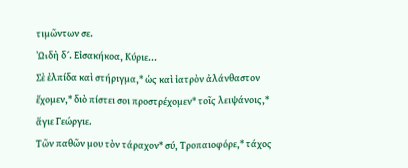τιμῶντων σε.
ᾨδὴ δ´. Εἰσακήκοα, Κύριε...
Σὲ ἐλπίδα καὶ στήριγμα,* ὡς καὶ ἰατρὸν ἀλάνθαστον ἔχομεν,* διὸ πίστει σοι προστρέχομεν* τοῖς λειψάνοις,* ἅγιε Γεώργιε.
Τῶν παθῶν μου τὸν τάραχον* σύ, Τροπαιοφόρε,* τάχος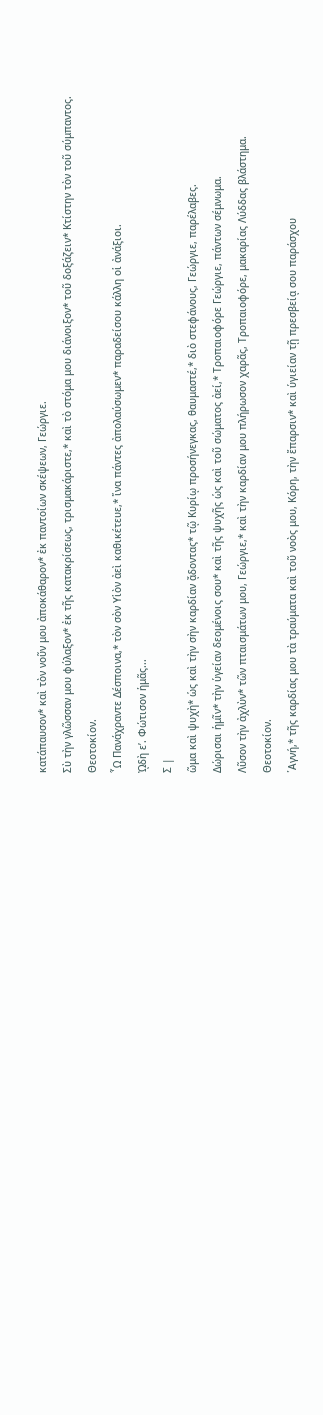κατάπαυσον* καὶ τὸν νοῦν μου ἀποκάθαρον* ἐκ παντοίων σκέψεων, Γεώργιε.
Σὺ τὴν γλῶσσαν μου φύλαξον* ἐκ τῆς κατακρίσεως, τρισμακάριστε,* καὶ τὸ στόμα μου διάνοιξον* τοῦ δοξάζειν* Κτίστην τὸν τοῦ σύμπαντος.
Θεοτοκίον.
῏Ω Πανάχραντε Δέσποινα,* τὸν σὸν Υἱὸν ἀεὶ καθικέτευε,* ἵνα πάντες ἀπολαύσωμεν* παραδείσου κάλλη οἱ ἀνάξιοι.
ᾨδὴ εʹ. Φώτισον ἡμᾶς...
Σ |
ῶμα καὶ ψυχὴ* ὡς καὶ τὴν σὴν καρδίαν ᾄδοντας* τῷ Κυρίῳ προσήνεγκας, θαυμαστέ,* διὸ στεφάνους, Γεώργιε, παρέλαβες.
Δώρισαι ἡμῖν* τὴν ὑγείαν δεομένοις σου* καὶ τῆς ψυχῆς ὡς καὶ τοῦ σώματος ἀεί,* Τροπαιοφόρε Γεώργιε, πάντων σέμνωμα.
Λῦσον τὴν ἀχλὺν* τῶν πταισμάτων μου, Γεώργιε,* καὶ τὴν καρδίαν μου πλήρωσον χαρᾶς, Τροπαιοφόρε, μακαρίας Λύδδας βλάστημα.
Θεοτοκίον.
῾Αγνή,* τῆς καρδίας μου τὰ τραύματα καὶ τοῦ νοὸς μου, Κόρη, τὴν ἔπαρσιν* καὶ ὑγιείαν τῇ πρεσβείᾳ σου παράσχου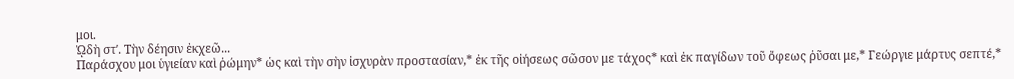μοι.
ᾨδὴ στʹ. Τὴν δέησιν ἐκχεῶ...
Παράσχου μοι ὑγιείαν καὶ ῥώμην* ὡς καὶ τὴν σὴν ἰσχυρὰν προστασίαν,* ἐκ τῆς οἰήσεως σῶσον με τάχος* καὶ ἐκ παγίδων τοῦ ὄφεως ῥῦσαι με,* Γεώργιε μάρτυς σεπτέ,*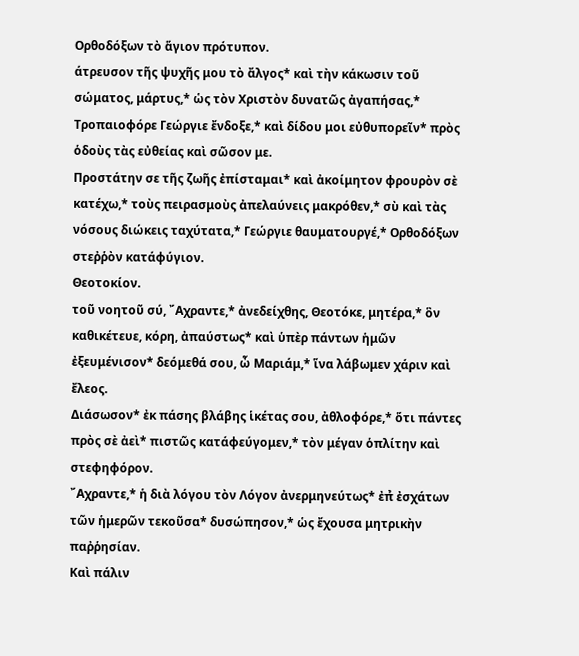Ορθοδόξων τὸ ἅγιον πρότυπον.
άτρευσον τῆς ψυχῆς μου τὸ ἄλγος* καὶ τὴν κάκωσιν τοῦ σώματος, μάρτυς,* ὡς τὸν Χριστὸν δυνατῶς ἀγαπήσας,* Τροπαιοφόρε Γεώργιε ἔνδοξε,* καὶ δίδου μοι εὐθυπορεῖν* πρὸς ὁδοὺς τὰς εὐθείας καὶ σῶσον με.
Προστάτην σε τῆς ζωῆς ἐπίσταμαι* καὶ ἀκοίμητον φρουρὸν σὲ κατέχω,* τοὺς πειρασμοὺς ἀπελαύνεις μακρόθεν,* σὺ καὶ τὰς νόσους διώκεις ταχύτατα,* Γεώργιε θαυματουργέ,* Ορθοδόξων στεῤῥὸν κατάφύγιον.
Θεοτοκίον.
τοῦ νοητοῦ σύ, ῎Αχραντε,* ἀνεδείχθης, Θεοτόκε, μητέρα,* ὃν καθικέτευε, κόρη, ἀπαύστως* καὶ ὑπὲρ πάντων ἡμῶν ἐξευμένισον* δεόμεθά σου, ὦ Μαριάμ,* ἵνα λάβωμεν χάριν καὶ ἔλεος.
Διάσωσον* ἐκ πάσης βλάβης ἱκέτας σου, ἀθλοφόρε,* ὅτι πάντες πρὸς σὲ ἀεὶ* πιστῶς κατάφεύγομεν,* τὸν μέγαν ὁπλίτην καὶ στεφηφόρον.
῎Αχραντε,* ἡ διὰ λόγου τὸν Λόγον ἀνερμηνεύτως* ἐπ̉ ἐσχάτων τῶν ἡμερῶν τεκοῦσα* δυσώπησον,* ὡς ἔχουσα μητρικὴν παῤῥησίαν.
Καὶ πάλιν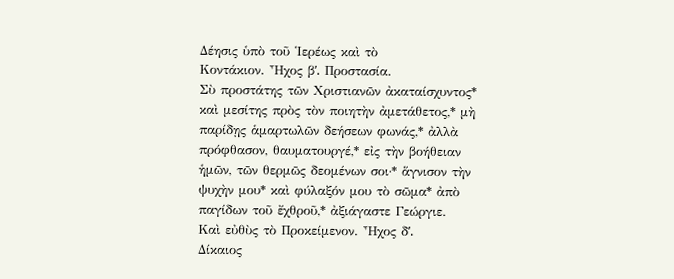Δέησις ὑπὸ τοῦ ῾Ιερέως καὶ τὸ
Κοντάκιον. Ἦχος βʹ. Προστασία.
Σὺ προστάτης τῶν Χριστιανῶν ἀκαταίσχυντος* καὶ μεσίτης πρὸς τὸν ποιητὴν ἀμετάθετος,* μὴ παρίδῃς ἁμαρτωλῶν δεήσεων φωνάς,* ἀλλὰ πρόφθασον, θαυματουργέ,* εἰς τὴν βοήθειαν ἡμῶν, τῶν θερμῶς δεομένων σοι·* ἅγνισον τὴν ψυχὴν μου* καὶ φύλαξόν μου τὸ σῶμα* ἀπὸ παγίδων τοῦ ἔχθροῦ,* ἀξιάγαστε Γεώργιε.
Καὶ εὐθὺς τὸ Προκείμενον. Ἦχος δʹ.
Δίκαιος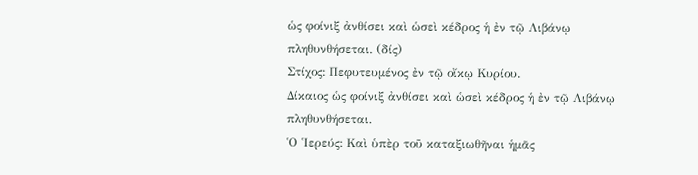ὡς φοίνιξ ἀνθίσει καὶ ὡσεὶ κέδρος ἡ ἐν τῷ Λιβάνῳ πληθυνθήσεται. (δίς)
Στίχος: Πεφυτευμένος ἐν τῷ οἴκῳ Κυρίου.
Δίκαιος ὡς φοίνιξ ἀνθίσει καὶ ὡσεὶ κέδρος ἡ ἐν τῷ Λιβάνῳ πληθυνθήσεται.
῾Ο ῾Ιερεύς: Καὶ ὑπὲρ τοῦ καταξιωθῆναι ἡμᾶς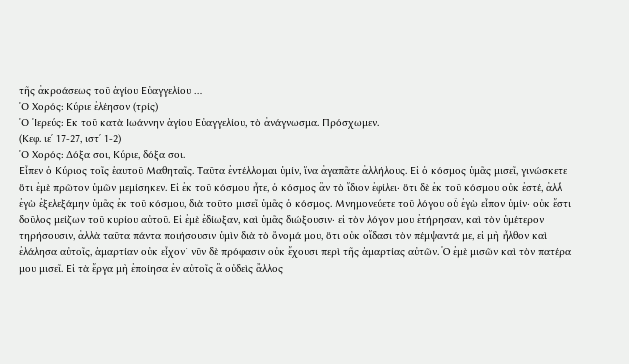τῆς ἀκροάσεως τοῦ ἁγίου Εὐαγγελίου …
῾Ο Χορός: Κύριε ἐλέησον (τρίς)
῾Ο ῾Ιερεύς: Εκ τοῦ κατὰ Ιωάννην ἁγίου Εὐαγγελίου, τὸ ἀνάγνωσμα. Πρόσχωμεν.
(Κεφ. ιεʹ 17-27, ιστʹ 1-2)
῾Ο Χορός: Δόξα σοι, Κύριε, δόξα σοι.
Εἶπεν ὁ Κύριος τοῖς ἑαυτοῦ Μαθηταῖς. Ταῦτα ἐντέλλομαι ὑμίν, ἵνα ἀγαπᾶτε ἀλλήλους. Εἰ ὁ κόσμος ὑμᾶς μισεῖ, γινώσκετε ὅτι ἐμὲ πρῶτον ὑμῶν μεμίσηκεν. Εἰ ἐκ τοῦ κόσμου ἦτε, ὁ κόσμος ἂν τὸ ἴδιον ἐφίλει· ὅτι δὲ ἐκ τοῦ κόσμου οὐκ ἐστέ, ἀλλ̉ ἐγὼ ἐξελεξάμην ὑμᾶς ἐκ τοῦ κόσμου, διὰ τοῦτο μισεῖ ὑμᾶς ὁ κόσμος. Μνημονεύετε τοῦ λόγου οὗ ἐγὼ εἶπον ὑμίν· οὐκ ἔστι δοῦλος μείζων τοῦ κυρίου αὐτοῦ. Εἰ ἐμὲ ἐδίωξαν, καὶ ὑμᾶς διώξουσιν· εἰ τὸν λόγον μου ἐτήρησαν, καὶ τὸν ὑμέτερον τηρήσουσιν, ἀλλὰ ταῦτα πάντα ποιήσουσιν ὑμὶν διὰ τὸ ὄνομά μου, ὅτι οὐκ οἴδασι τὸν πέμψαντά με, εἰ μὴ ἦλθον καὶ ἐλάλησα αὐτοῖς, ἁμαρτίαν οὐκ εἶχον˙ νῦν δὲ πρόφασιν οὐκ ἔχουσι περὶ τῆς ἁμαρτίας αὐτῶν. Ὁ ἐμὲ μισῶν καὶ τὸν πατέρα μου μισεῖ. Εἰ τὰ ἔργα μὴ ἐποίησα ἐν αὐτοῖς ἃ οὐδεὶς ἄλλος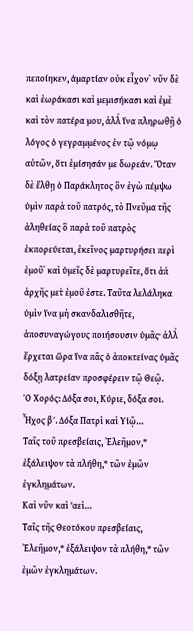πεποίηκεν, ἁμαρτίαν οὐκ εἶχον˙ νῦν δὲ καὶ ἐωράκασι καὶ μεμισήκασι καὶ ἐμὲ καὶ τὸν πατέρα μου, ἀλλ̉ ἵνα πληρωθῇ ὁ λόγος ὁ γεγραμμένος ἐν τῷ νόμῳ αὐτῶν, ὅτι ἐμίσησάν με δωρεάν. Ὅταν δὲ ἔλθῃ ὁ Παράκλητος ὃν ἐγὼ πέμψω ὑμὶν παρὰ τοῦ πατρός, τὸ Πνεῦμα τῆς ἀληθείας ὃ παρὰ τοῦ πατρὸς ἐκπορεύεται, ἐκεῖνος μαρτυρήσει περὶ ἐμοῦ˙ καὶ ὑμεῖς δὲ μαρτυρεῖτε, ὅτι ἀπ̉ ἀρχῆς μετ̉ ἐμοῦ ἐστε. Ταῦτα λελάληκα ὑμὶν ἵνα μὴ σκανδαλισθῆτε, ἀποσυναγώγους ποιήσουσιν ὑμᾶς· ἀλλ̉ ἔρχεται ὥρα ἵνα πᾶς ὁ ἀποκτείνας ὑμᾶς δόξῃ λατρείαν προσφέρειν τῷ Θεῷ.
῾Ο Χορός: Δόξα σοι, Κύριε, δόξα σοι.
῏Ηχος β´. Δόξα Πατρὶ καὶ Υἱῷ…
Ταῖς τοῦ πρεσβείαις, Ἐλεῆμον,* ἐξάλειψον τὰ πλήθη,* τῶν ἐμῶν ἐγκλημάτων.
Καὶ νῦν καὶ ‘αεὶ…
Ταῖς τῆς Θεοτόκου πρεσβείαις, Ἐλεῆμον,* ἐξάλειψον τὰ πλήθη,* τῶν ἐμῶν ἐγκλημάτων.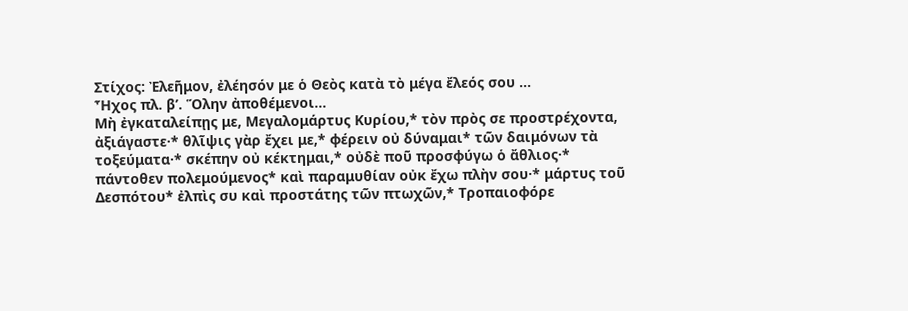Στίχος: Ἐλεῆμον, ἐλέησόν με ὁ Θεὸς κατὰ τὸ μέγα ἔλεός σου …
Ἦχος πλ. βʹ. Ὅλην ἀποθέμενοι...
Μὴ ἐγκαταλείπῃς με, Μεγαλομάρτυς Κυρίου,* τὸν πρὸς σε προστρέχοντα, ἀξιάγαστε·* θλῖψις γὰρ ἔχει με,* φέρειν οὐ δύναμαι* τῶν δαιμόνων τὰ τοξεύματα·* σκέπην οὐ κέκτημαι,* οὐδὲ ποῦ προσφύγω ὁ ἄθλιος·* πάντοθεν πολεμούμενος* καὶ παραμυθίαν οὐκ ἔχω πλὴν σου·* μάρτυς τοῦ Δεσπότου* ἐλπὶς συ καὶ προστάτης τῶν πτωχῶν,* Τροπαιοφόρε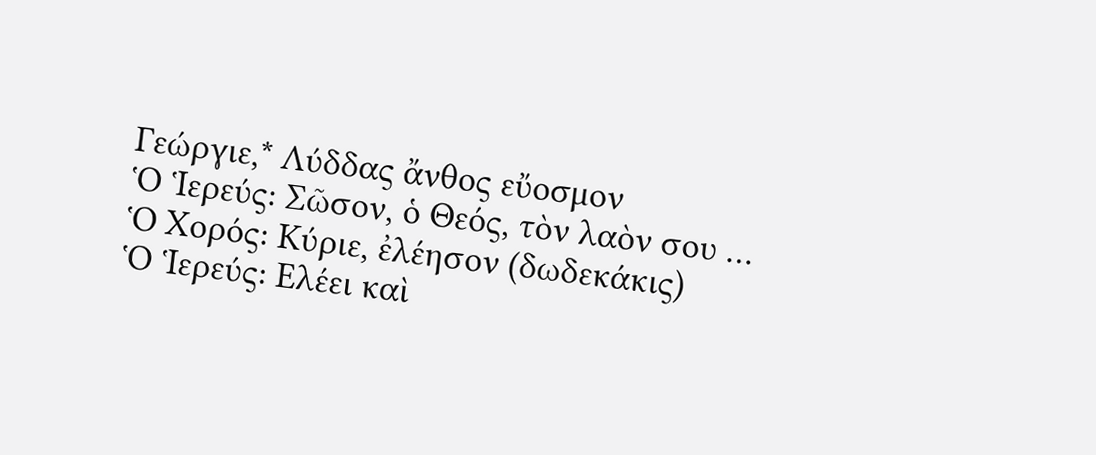Γεώργιε,* Λύδδας ἄνθος εὔοσμον
῾Ο ῾Ιερεύς: Σῶσον, ὁ Θεός, τὸν λαὸν σου …
῾Ο Χορός: Κύριε, ἐλέησον (δωδεκάκις)
῾Ο ῾Ιερεύς: Ελέει καὶ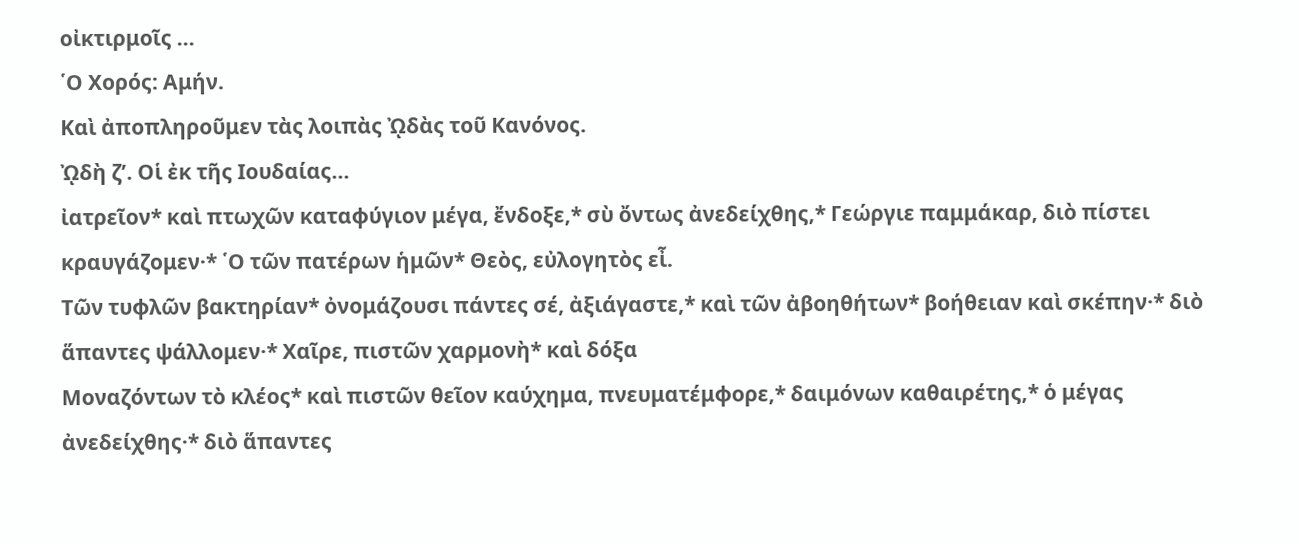οἰκτιρμοῖς …
῾Ο Χορός: Αμήν.
Καὶ ἀποπληροῦμεν τὰς λοιπὰς ᾨδὰς τοῦ Κανόνος.
ᾨδὴ ζʹ. Οἱ ἐκ τῆς Ιουδαίας...
ἰατρεῖον* καὶ πτωχῶν καταφύγιον μέγα, ἔνδοξε,* σὺ ὄντως ἀνεδείχθης,* Γεώργιε παμμάκαρ, διὸ πίστει κραυγάζομεν·* ῾Ο τῶν πατέρων ἡμῶν* Θεὸς, εὐλογητὸς εἶ.
Τῶν τυφλῶν βακτηρίαν* ὀνομάζουσι πάντες σέ, ἀξιάγαστε,* καὶ τῶν ἀβοηθήτων* βοήθειαν καὶ σκέπην·* διὸ ἅπαντες ψάλλομεν·* Χαῖρε, πιστῶν χαρμονὴ* καὶ δόξα
Μοναζόντων τὸ κλέος* καὶ πιστῶν θεῖον καύχημα, πνευματέμφορε,* δαιμόνων καθαιρέτης,* ὁ μέγας ἀνεδείχθης·* διὸ ἅπαντες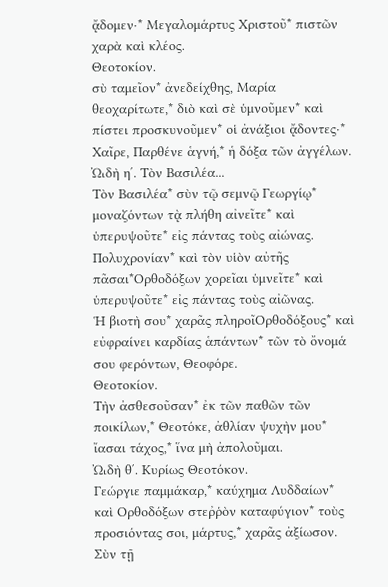ᾄδομεν·* Μεγαλομάρτυς Χριστοῦ* πιστῶν χαρὰ καὶ κλέος.
Θεοτοκίον.
σὺ ταμεῖον* ἀνεδείχθης, Μαρία θεοχαρίτωτε,* διὸ καὶ σὲ ὑμνοῦμεν* καὶ πίστει προσκυνοῦμεν* οἱ ἀνάξιοι ᾄδοντες·* Χαῖρε, Παρθένε ἁγνή,* ἡ δόξα τῶν ἀγγέλων.
ᾨδὴ ηʹ. Τὸν Βασιλέα...
Τὸν Βασιλέα* σὺν τῷ σεμνῷ Γεωργίῳ* μοναζόντων τᾲ πλήθη αἰνεῖτε* καὶ ὑπερυψοῦτε* εἰς πάντας τοὺς αἰώνας.
Πολυχρονίαν* καὶ τὸν υἱὸν αὐτῆς πᾶσαι*Ορθοδόξων χορεῖαι ὑμνεῖτε* καὶ ὑπερυψοῦτε* εἰς πάντας τοὺς αἰῶνας.
῾Η βιοτὴ σου* χαρᾶς πληροῖΟρθοδόξους* καὶ εὐφραίνει καρδίας ἁπάντων* τῶν τὸ ὄνομά σου φερόντων, Θεοφόρε.
Θεοτοκίον.
Τὴν ἀσθεσοῦσαν* ἐκ τῶν παθῶν τῶν ποικίλων,* Θεοτόκε, ἀθλίαν ψυχὴν μου* ἴασαι τάχος,* ἵνα μὴ ἀπολοῦμαι.
ᾨδὴ θʹ. Κυρίως Θεοτόκον.
Γεώργιε παμμάκαρ,* καύχημα Λυδδαίων* καὶ Ορθοδόξων στεῤῥὸν καταφύγιον* τοὺς προσιόντας σοι, μάρτυς,* χαρᾶς ἀξίωσον.
Σὺν τῇ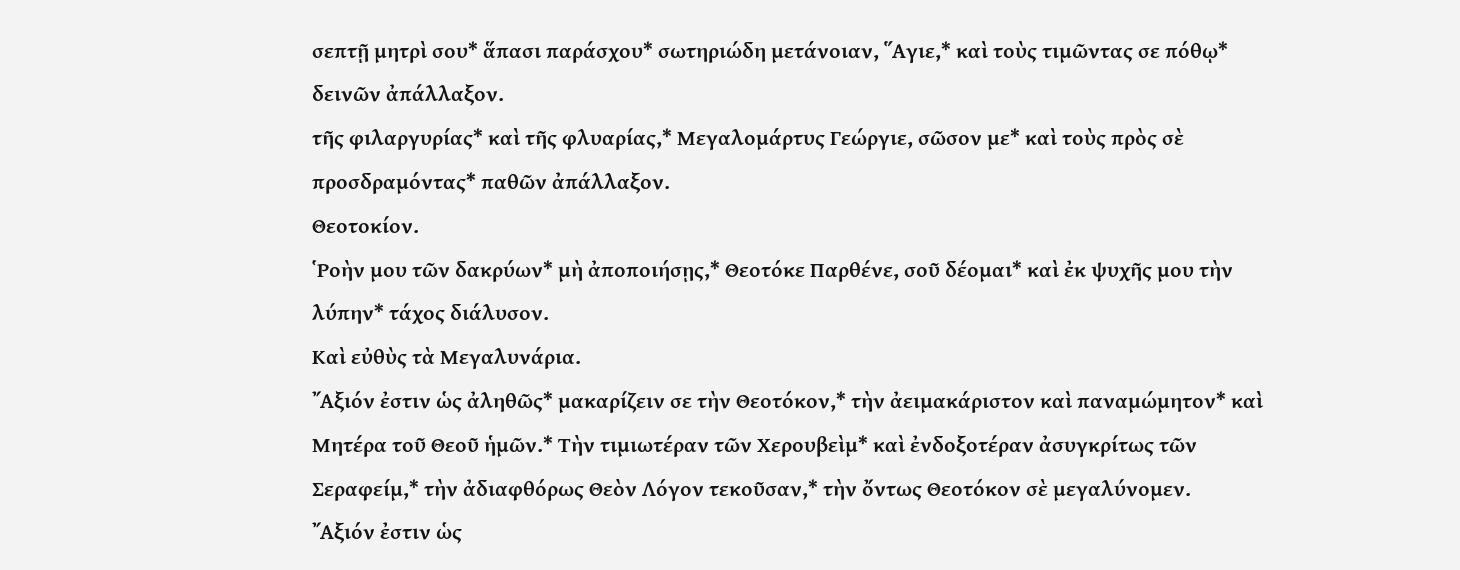σεπτῇ μητρὶ σου* ἅπασι παράσχου* σωτηριώδη μετάνοιαν, ῞Αγιε,* καὶ τοὺς τιμῶντας σε πόθῳ* δεινῶν ἀπάλλαξον.
τῆς φιλαργυρίας* καὶ τῆς φλυαρίας,* Μεγαλομάρτυς Γεώργιε, σῶσον με* καὶ τοὺς πρὸς σὲ προσδραμόντας* παθῶν ἀπάλλαξον.
Θεοτοκίον.
῾Ροὴν μου τῶν δακρύων* μὴ ἀποποιήσῃς,* Θεοτόκε Παρθένε, σοῦ δέομαι* καὶ ἐκ ψυχῆς μου τὴν λύπην* τάχος διάλυσον.
Καὶ εὐθὺς τὰ Μεγαλυνάρια.
῎Αξιόν ἐστιν ὡς ἀληθῶς* μακαρίζειν σε τὴν Θεοτόκον,* τὴν ἀειμακάριστον καὶ παναμώμητον* καὶ Μητέρα τοῦ Θεοῦ ἡμῶν.* Τὴν τιμιωτέραν τῶν Χερουβεὶμ* καὶ ἐνδοξοτέραν ἀσυγκρίτως τῶν Σεραφείμ,* τὴν ἀδιαφθόρως Θεὸν Λόγον τεκοῦσαν,* τὴν ὄντως Θεοτόκον σὲ μεγαλύνομεν.
῎Αξιόν ἐστιν ὡς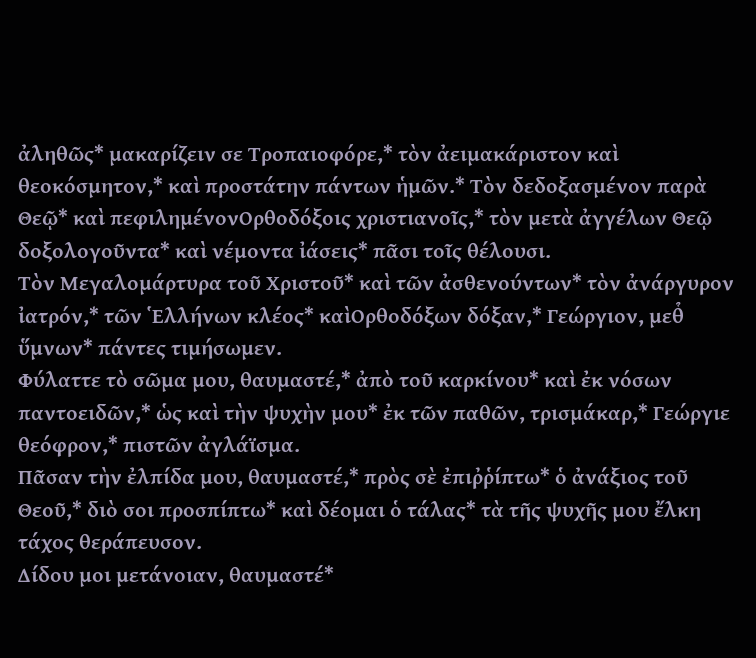ἀληθῶς* μακαρίζειν σε Τροπαιοφόρε,* τὸν ἀειμακάριστον καὶ θεοκόσμητον,* καὶ προστάτην πάντων ἡμῶν.* Τὸν δεδοξασμένον παρὰ Θεῷ* καὶ πεφιλημένονΟρθοδόξοις χριστιανοῖς,* τὸν μετὰ ἀγγέλων Θεῷ δοξολογοῦντα* καὶ νέμοντα ἰάσεις* πᾶσι τοῖς θέλουσι.
Τὸν Μεγαλομάρτυρα τοῦ Χριστοῦ* καὶ τῶν ἀσθενούντων* τὸν ἀνάργυρον ἰατρόν,* τῶν ῾Ελλήνων κλέος* καὶΟρθοδόξων δόξαν,* Γεώργιον, μεθ̉ ὕμνων* πάντες τιμήσωμεν.
Φύλαττε τὸ σῶμα μου, θαυμαστέ,* ἀπὸ τοῦ καρκίνου* καὶ ἐκ νόσων παντοειδῶν,* ὡς καὶ τὴν ψυχὴν μου* ἐκ τῶν παθῶν, τρισμάκαρ,* Γεώργιε θεόφρον,* πιστῶν ἀγλάϊσμα.
Πᾶσαν τὴν ἐλπίδα μου, θαυμαστέ,* πρὸς σὲ ἐπιῤῥίπτω* ὁ ἀνάξιος τοῦ Θεοῦ,* διὸ σοι προσπίπτω* καὶ δέομαι ὁ τάλας* τὰ τῆς ψυχῆς μου ἔλκη τάχος θεράπευσον.
Δίδου μοι μετάνοιαν, θαυμαστέ*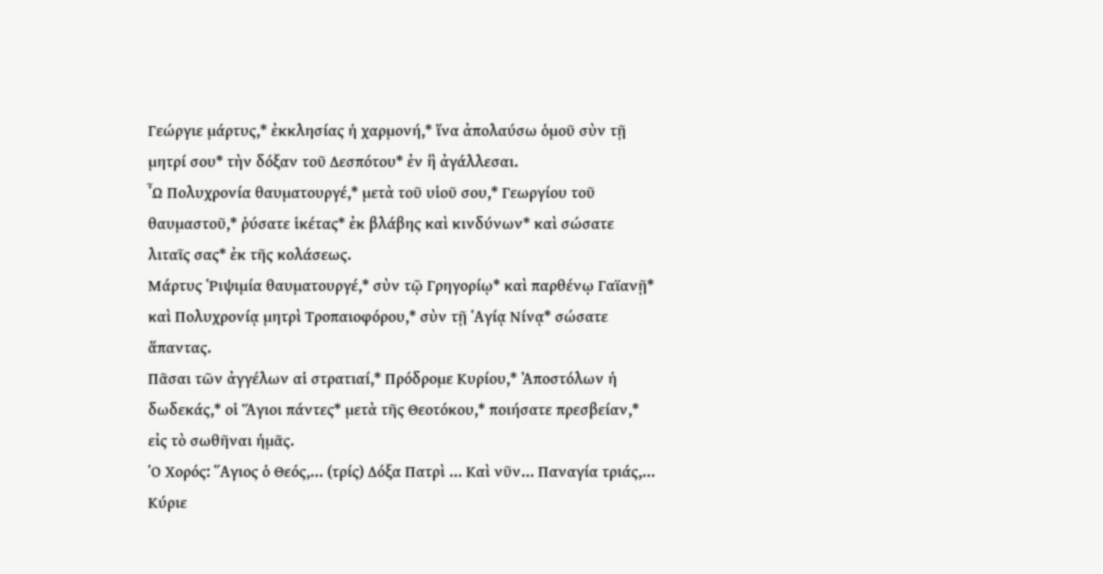Γεώργιε μάρτυς,* ἐκκλησίας ἡ χαρμονή,* ἵνα ἀπολαύσω ὁμοῦ σὺν τῇ μητρί σου* τὴν δόξαν τοῦ Δεσπότου* ἐν ἣ ἀγάλλεσαι.
῏Ω Πολυχρονία θαυματουργέ,* μετὰ τοῦ υἱοῦ σου,* Γεωργίου τοῦ θαυμαστοῦ,* ῥύσατε ἱκέτας* ἐκ βλάβης καὶ κινδύνων* καὶ σώσατε λιταῖς σας* ἐκ τῆς κολάσεως.
Μάρτυς ῾Ριψιμία θαυματουργέ,* σὺν τῷ Γρηγορίῳ* καὶ παρθένῳ Γαϊανῇ* καὶ Πολυχρονίᾳ μητρὶ Τροπαιοφόρου,* σὺν τῇ ῾Αγίᾳ Νίνᾳ* σώσατε ἅπαντας.
Πᾶσαι τῶν ἀγγέλων αἱ στρατιαί,* Πρόδρομε Κυρίου,* Ἀποστόλων ἡ δωδεκάς,* οἱ Ἅγιοι πάντες* μετὰ τῆς Θεοτόκου,* ποιήσατε πρεσβείαν,* εἰς τὸ σωθῆναι ἡμᾶς.
῾Ο Χορός: ῞Αγιος ὁ Θεός,… (τρίς) Δόξα Πατρὶ … Καὶ νῦν… Παναγία τριάς,… Κύριε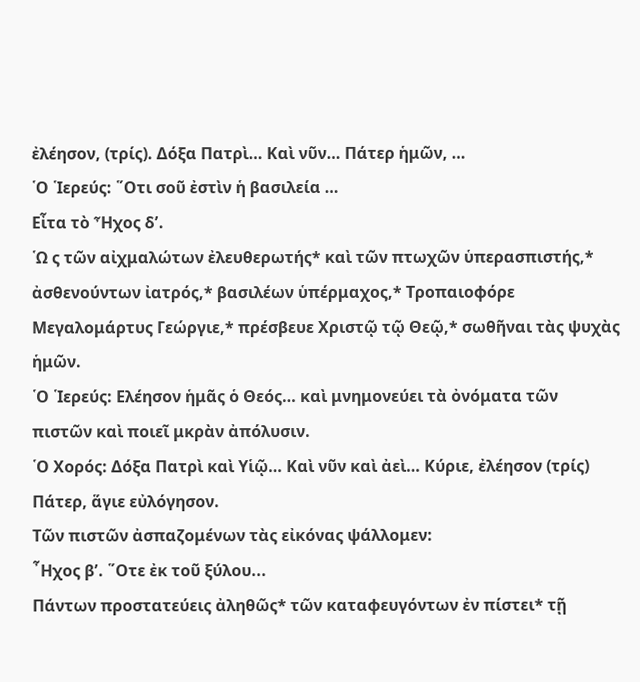ἐλέησον, (τρίς). Δόξα Πατρὶ… Καὶ νῦν… Πάτερ ἡμῶν, …
῾Ο ῾Ιερεύς: ῞Οτι σοῦ ἐστὶν ἡ βασιλεία …
Εἶτα τὸ Ἦχος δʹ.
῾Ω ς τῶν αἰχμαλώτων ἐλευθερωτής* καὶ τῶν πτωχῶν ὑπερασπιστής,* ἀσθενούντων ἰατρός,* βασιλέων ὑπέρμαχος,* Τροπαιοφόρε Μεγαλομάρτυς Γεώργιε,* πρέσβευε Χριστῷ τῷ Θεῷ,* σωθῆναι τὰς ψυχὰς ἡμῶν.
῾Ο ῾Ιερεύς: Ελέησον ἡμᾶς ὁ Θεός… καὶ μνημονεύει τὰ ὀνόματα τῶν πιστῶν καὶ ποιεῖ μκρὰν ἀπόλυσιν.
῾Ο Χορός: Δόξα Πατρὶ καὶ Υἱῷ… Καὶ νῦν καὶ ἀεὶ… Κύριε, ἐλέησον (τρίς) Πάτερ, ἅγιε εὐλόγησον.
Τῶν πιστῶν ἀσπαζομένων τὰς εἰκόνας ψάλλομεν:
῏Ηχος βʹ. ῞Οτε ἐκ τοῦ ξύλου...
Πάντων προστατεύεις ἀληθῶς* τῶν καταφευγόντων ἐν πίστει* τῇ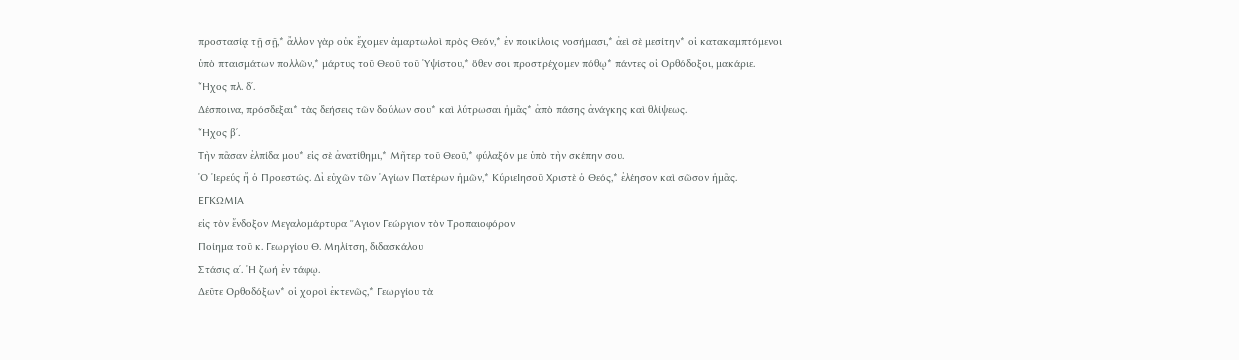προστασίᾳ τῇ σῇ,* ἄλλον γὰρ οὐκ ἔχομεν ἁμαρτωλοὶ πρὸς Θεόν,* ἐν ποικίλοις νοσήμασι,* ἀεὶ σὲ μεσίτην* οἱ κατακαμπτόμενοι ὑπὸ πταισμάτων πολλῶν,* μάρτυς τοῦ Θεοῦ τοῦ ῾Υψίστου,* ὅθεν σοι προστρέχομεν πόθῳ* πάντες οἱ Ορθόδοξοι, μακάριε.
῏Ηχος πλ. δʹ.
Δέσποινα, πρόσδεξαι* τὰς δεήσεις τῶν δούλων σου* καὶ λύτρωσαι ἡμᾶς* ἀπὸ πάσης ἀνάγκης καὶ θλίψεως.
῏Ηχος βʹ.
Τὴν πᾶσαν ἐλπίδα μου* εἰς σὲ ἀνατίθημι,* Μῆτερ τοῦ Θεοῦ,* φύλαξόν με ὑπὸ τὴν σκέπην σου.
῾Ο ῾Ιερεύς ἤ ὁ Προεστώς. Δι̉ εὐχῶν τῶν ῾Αγίων Πατέρων ἡμῶν,* ΚύριεΙησοῦ Χριστὲ ὁ Θεός,* ἐλέησον καὶ σῶσον ἡμᾶς.
ΕΓΚΩΜΙΑ
εἰς τὸν ἔνδοξον Μεγαλομάρτυρα ῞Αγιον Γεώργιον τὸν Τροπαιοφόρον
Ποίημα τοῦ κ. Γεωργίου Θ. Μηλίτση, διδασκάλου
Στάσις αʹ. ῾Η ζωή ἐν τάφῳ.
Δεῦτε Ορθοδόξων* οἱ χοροὶ ἐκτενῶς,* Γεωργίου τὰ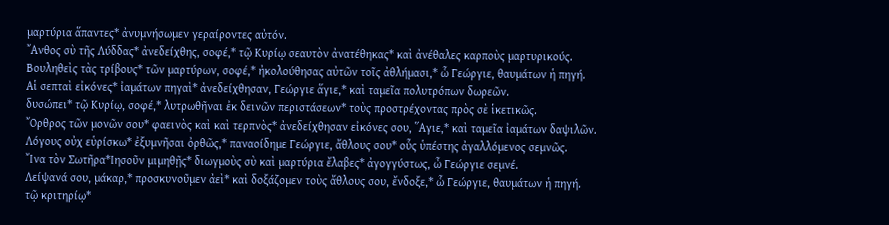μαρτύρια ἅπαντες* ἀνυμνήσωμεν γεραίροντες αὐτόν.
῎Ανθος σὺ τῆς Λύδδας* ἀνεδείχθης, σοφέ,* τῷ Κυρίῳ σεαυτὸν ἀνατέθηκας* καὶ ἀνέθαλες καρποὺς μαρτυρικούς.
Βουληθεὶς τὰς τρίβους* τῶν μαρτύρων, σοφέ,* ἠκολούθησας αὐτῶν τοῖς ἀθλήμασι,* ὧ Γεώργιε, θαυμάτων ἡ πηγή.
Αἱ σεπταὶ εἰκόνες* ἰαμάτων πηγαὶ* ἀνεδείχθησαν, Γεώργιε ἅγιε,* καὶ ταμεῖα πολυτρόπων δωρεῶν.
δυσώπει* τῷ Κυρίῳ, σοφέ,* λυτρωθῆναι ἐκ δεινῶν περιστάσεων* τοὺς προστρέχοντας πρὸς σὲ ἱκετικῶς.
῎Ορθρος τῶν μονῶν σου* φαεινὸς καὶ καὶ τερπνὸς* ἀνεδείχθησαν εἰκόνες σου, ῞Αγιε,* καὶ ταμεῖα ἰαμάτων δαψιλῶν.
Λόγους οὐχ εὑρίσκω* ἐξυμνῆσαι ὀρθῶς,* παναοίδημε Γεώργιε, ἄθλους σου* οὗς ὑπέστης ἀγαλλόμενος σεμνῶς.
῎Ινα τὸν Σωτῆρα*Ιησοῦν μιμηθῇς* διωγμοὺς σὺ καὶ μαρτύρια ἔλαβες* ἀγογγύστως, ὦ Γεώργιε σεμνέ.
Λείψανά σου, μάκαρ,* προσκυνοῦμεν ἀεὶ* καὶ δοξάζομεν τοὺς ἄθλους σου, ἔνδοξε,* ὧ Γεώργιε, θαυμάτων ἡ πηγή.
τῷ κριτηρίῳ*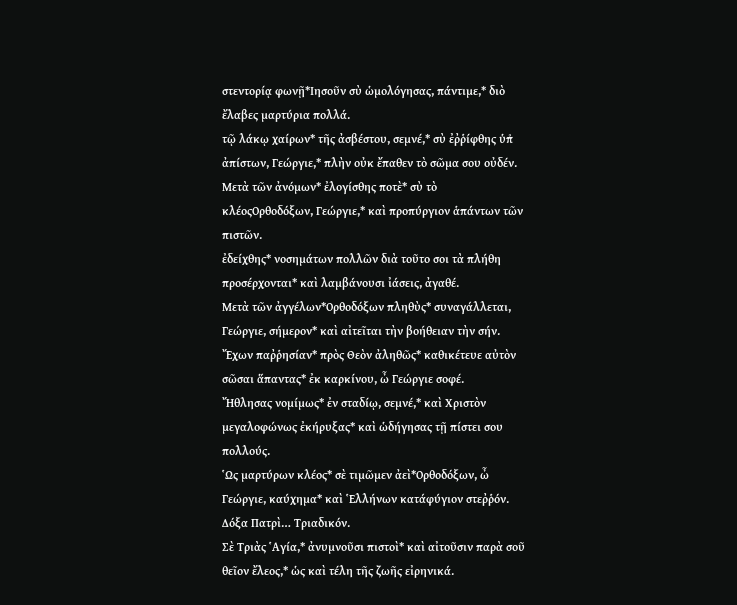στεντορίᾳ φωνῇ*Ιησοῦν σὺ ὡμολόγησας, πάντιμε,* διὸ ἔλαβες μαρτύρια πολλά.
τῷ λάκῳ χαίρων* τῆς ἀσβέστου, σεμνέ,* σὺ ἐῤῥίφθης ὑπ̉ ἀπίστων, Γεώργιε,* πλὴν οὐκ ἔπαθεν τὸ σῶμα σου οὐδέν.
Μετὰ τῶν ἀνόμων* ἐλογίσθης ποτὲ* σὺ τὸ κλέοςΟρθοδόξων, Γεώργιε,* καὶ προπύργιον ἁπάντων τῶν πιστῶν.
ἐδείχθης* νοσημάτων πολλῶν διὰ τοῦτο σοι τὰ πλήθη προσέρχονται* καὶ λαμβάνουσι ἰάσεις, ἀγαθέ.
Μετὰ τῶν ἀγγέλων*Ορθοδόξων πληθὺς* συναγάλλεται, Γεώργιε, σήμερον* καὶ αἰτεῖται τὴν βοήθειαν τὴν σήν.
῎Εχων παῤῥησίαν* πρὸς Θεὸν ἀληθῶς* καθικέτευε αὐτὸν σῶσαι ἅπαντας* ἐκ καρκίνου, ὦ Γεώργιε σοφέ.
῎Ηθλησας νομίμως* ἐν σταδίῳ, σεμνέ,* καὶ Χριστὸν μεγαλοφώνως ἐκήρυξας* καὶ ὡδήγησας τῇ πίστει σου πολλούς.
῾Ως μαρτύρων κλέος* σὲ τιμῶμεν ἀεὶ*Ορθοδόξων, ὦ Γεώργιε, καύχημα* καὶ ῾Ελλήνων κατάφύγιον στεῤῥόν.
Δόξα Πατρὶ… Τριαδικόν.
Σὲ Τριὰς ῾Αγία,* ἀνυμνοῦσι πιστοὶ* καὶ αἰτοῦσιν παρὰ σοῦ θεῖον ἔλεος,* ὡς καὶ τέλη τῆς ζωῆς εἰρηνικά.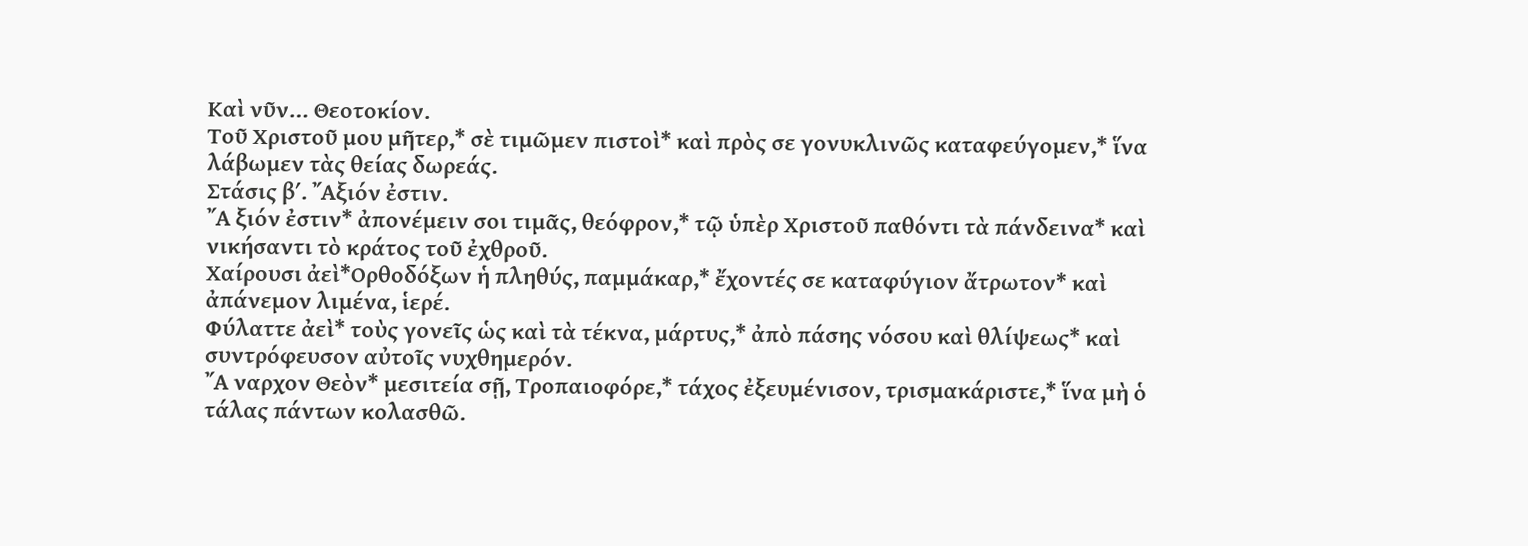Καὶ νῦν… Θεοτοκίον.
Τοῦ Χριστοῦ μου μῆτερ,* σὲ τιμῶμεν πιστοὶ* καὶ πρὸς σε γονυκλινῶς καταφεύγομεν,* ἵνα λάβωμεν τὰς θείας δωρεάς.
Στάσις βʹ. ῎Αξιόν ἐστιν.
῎Α ξιόν ἐστιν* ἀπονέμειν σοι τιμᾶς, θεόφρον,* τῷ ὑπὲρ Χριστοῦ παθόντι τὰ πάνδεινα* καὶ νικήσαντι τὸ κράτος τοῦ ἐχθροῦ.
Χαίρουσι ἀεὶ*Ορθοδόξων ἡ πληθύς, παμμάκαρ,* ἔχοντές σε καταφύγιον ἄτρωτον* καὶ ἀπάνεμον λιμένα, ἱερέ.
Φύλαττε ἀεὶ* τοὺς γονεῖς ὡς καὶ τὰ τέκνα, μάρτυς,* ἀπὸ πάσης νόσου καὶ θλίψεως* καὶ συντρόφευσον αὐτοῖς νυχθημερόν.
῎Α ναρχον Θεὸν* μεσιτεία σῇ, Τροπαιοφόρε,* τάχος ἐξευμένισον, τρισμακάριστε,* ἵνα μὴ ὁ τάλας πάντων κολασθῶ.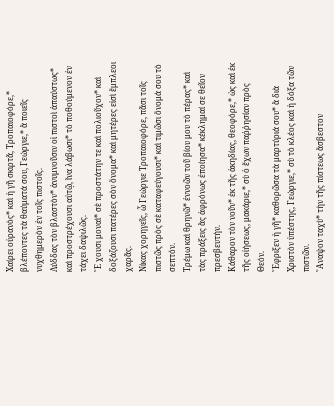Χαίρει οὐρανὸς* καὶ ἡ γῆ σκιρτᾶ, Τροπαιοφόρε,* βλέποντες τὰ θαύματά σου, Γεώργιε,* ἃ ποιεῖς νυχθημερὸν ἐν τοῖς πιστοῖς.
Λύδδας τὸν βλαστὸν* ἀνυμνοῦσιν οἱ πιστοὶ ἀπαύστως* καὶ προστρέχουσι αὐτῷ, ἵνα λάβωσι* τὸ ποθούμενον ἐν τάχει δαψιλῶς.
῎Ε χουσι μοναὶ* σὲ προστάτην τε καὶ πολιοῦχον* καὶ δοξάζουσι πατέρες σὸν ὄνομα* καὶ μητέρες εἰσὶ ἔμπλεοι χαρᾶς.
Νίκας χορηγεῖς, ὦ Γεώργιε Τροπαιοφόρε, πᾶσι τοῖς πιστῶς πρὸς σὲ καταφεύγουσι* καὶ τιμῶσι ὄνομά σου τὸ σεπτόν.
Τρέμω καὶ θρηνῶ* ἐννοῶν τοῦ βίου μου τὸ πέρας* καὶ τὰς πράξεις ἃς ἀφρόνως ἐποίησα* κέκλημαί σε θεῖον πρεσβευτήν.
Κάθαρον τὸν νοῦν* ἐκ τῆς ἀκηδίας, θεοφόρε,* ὡς καὶ ἐκ τῆς οἰήσεως, μακάριε,* σὺ ὁ ἔχων παῤῥησίαν πρὸς Θεόν.
῎Εφριξεν ἡ γῆ* καθορῶσα τὰ μαρτύριά σου* ἃ διὰ Χριστὸν ὑπέστης, Γεώργιε,* σὺ τὸ κλέος καὶ ἡ δόξα τῶν πιστῶν.
῎Αναψον ταχὺ* τὴν τῆς πίστεως ἄσβεστον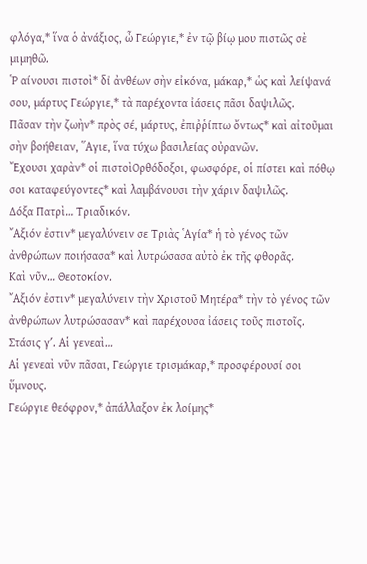φλόγα,* ἵνα ὁ ἀνάξιος, ὦ Γεώργιε,* ἐν τῷ βίῳ μου πιστῶς σὲ μιμηθῶ.
῾Ρ αίνουσι πιστοὶ* δι̉ ἀνθέων σὴν εἰκόνα, μάκαρ,* ὡς καὶ λείψανά σου, μάρτυς Γεώργιε,* τὰ παρέχοντα ἰάσεις πᾶσι δαψιλῶς.
Πᾶσαν τὴν ζωὴν* πρὸς σέ, μάρτυς, ἐπιῤῥίπτω ὄντως* καὶ αἰτοῦμαι σὴν βοήθειαν, ῞Αγιε, ἵνα τύχω βασιλείας οὐρανῶν.
῎Εχουσι χαρὰν* οἱ πιστοὶΟρθόδοξοι, φωσφόρε, οἱ πίστει καὶ πόθῳ σοι καταφεύγοντες* καὶ λαμβάνουσι τὴν χάριν δαψιλῶς.
Δόξα Πατρὶ… Τριαδικόν.
῎Αξιόν ἐστιν* μεγαλύνειν σε Τριὰς ῾Αγία* ἡ τὸ γένος τῶν ἀνθρώπων ποιήσασα* καὶ λυτρώσασα αὐτὸ ἐκ τῆς φθορᾶς.
Καὶ νῦν… Θεοτοκίον.
῎Αξιόν ἐστιν* μεγαλύνειν τὴν Χριστοῦ Μητέρα* τὴν τὸ γένος τῶν ἀνθρώπων λυτρώσασαν* καὶ παρέχουσα ἰάσεις τοῦς πιστοῖς.
Στάσις γʹ. Αἱ γενεαὶ…
Αἱ γενεαὶ νῦν πᾶσαι, Γεώργιε τρισμάκαρ,* προσφέρουσί σοι ὕμνους.
Γεώργιε θεόφρον,* ἀπάλλαξον ἐκ λοίμης*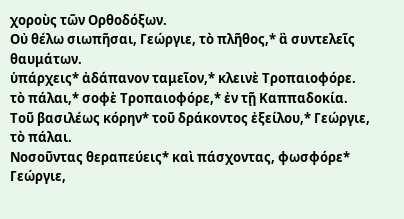χοροὺς τῶν Ορθοδόξων.
Οὐ θέλω σιωπῆσαι, Γεώργιε, τὸ πλῆθος,* ἃ συντελεῖς θαυμάτων.
ὑπάρχεις* ἀδάπανον ταμεῖον,* κλεινὲ Τροπαιοφόρε.
τὸ πάλαι,* σοφὲ Τροπαιοφόρε,* ἐν τῇ Καππαδοκία.
Τοῦ βασιλέως κόρην* τοῦ δράκοντος ἐξείλου,* Γεώργιε, τὸ πάλαι.
Νοσοῦντας θεραπεύεις* καὶ πάσχοντας, φωσφόρε* Γεώργιε,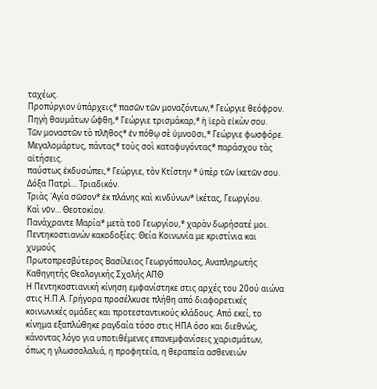ταχέως.
Προπύργιον ὑπάρχεις* πασῶν τῶν μοναζόντων,* Γεώργιε θεόφρον.
Πηγὴ θαυμάτων ὤφθη,* Γεώργιε τρισμάκαρ,* ἡ ἱερὰ εἰκὼν σου.
Τῶν μοναστῶν τὸ πλῆθος* ἐν πόθῳ σὲ ὑμνοῦσι,* Γεώργιε φωσφόρε.
Μεγαλομάρτυς, πάντας* τοὺς σοὶ καταφυγόντας* παράσχου τὰς αἰτήσεις.
παύστως ἐκδυσώπει,* Γεώργιε, τὸν Κτίστην * ὑπὲρ τῶν ἱκετῶν σου.
Δόξα Πατρὶ… Τριαδικόν.
Τριὰς ῾Αγία σῶσον* ἐκ πλάνης καὶ κινδύνων* ἱκέτας, Γεωργίου.
Καὶ νῦν… Θεοτοκίον.
Πανάχραντε Μαρία* μετὰ τοῦ Γεωργίου,* χαρὰν δωρήσατέ μοι.
Πεντηκοστιανών κακοδοξίες: Θεία Κοινωνία με κριστίνια και χυμούς
Πρωτοπρεσβύτερος Βασίλειος Γεωργόπουλος, Αναπληρωτής Καθηγητής Θεολογικής Σχολής ΑΠΘ
Η Πεντηκοστιανική κίνηση εμφανίστηκε στις αρχές του 20ού αιώνα στις Η.Π.Α. Γρήγορα προσέλκυσε πλήθη από διαφορετικές κοινωνικές ομάδες και προτεσταντικούς κλάδους. Από εκεί, το κίνημα εξαπλώθηκε ραγδαία τόσο στις ΗΠΑ όσο και διεθνώς, κάνοντας λόγο για υποτιθέμενες επανεμφανίσεις χαρισμάτων, όπως η γλωσσολαλιά, η προφητεία, η θεραπεία ασθενειών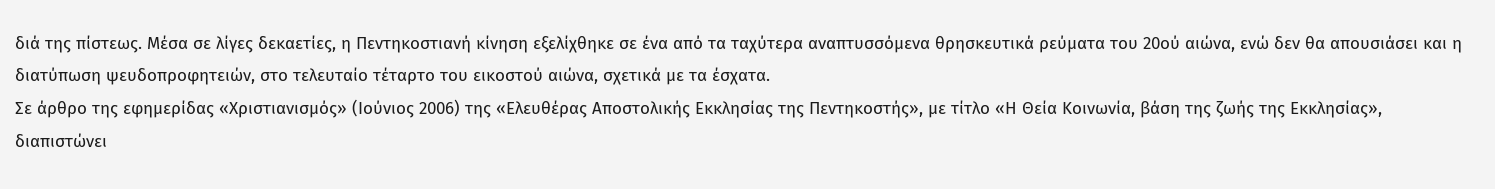διά της πίστεως. Μέσα σε λίγες δεκαετίες, η Πεντηκοστιανή κίνηση εξελίχθηκε σε ένα από τα ταχύτερα αναπτυσσόμενα θρησκευτικά ρεύματα του 20ού αιώνα, ενώ δεν θα απουσιάσει και η διατύπωση ψευδοπροφητειών, στο τελευταίο τέταρτο του εικοστού αιώνα, σχετικά με τα έσχατα.
Σε άρθρο της εφημερίδας «Χριστιανισμός» (Ιούνιος 2006) της «Ελευθέρας Αποστολικής Εκκλησίας της Πεντηκοστής», με τίτλο «Η Θεία Κοινωνία, βάση της ζωής της Εκκλησίας», διαπιστώνει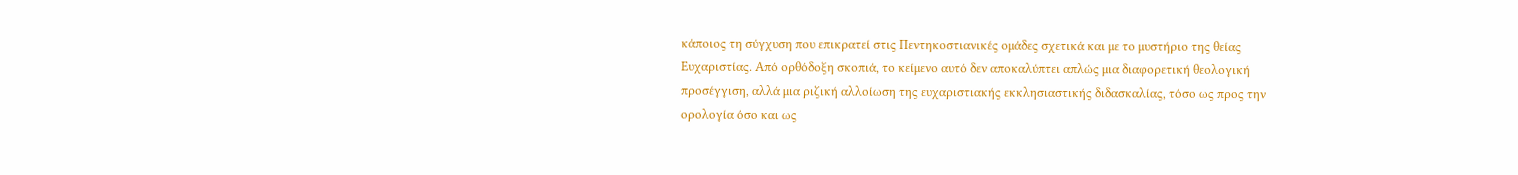κάποιος τη σύγχυση που επικρατεί στις Πεντηκοστιανικές ομάδες σχετικά και με το μυστήριο της θείας Ευχαριστίας. Από ορθόδοξη σκοπιά, το κείμενο αυτό δεν αποκαλύπτει απλώς μια διαφορετική θεολογική προσέγγιση, αλλά μια ριζική αλλοίωση της ευχαριστιακής εκκλησιαστικής διδασκαλίας, τόσο ως προς την ορολογία όσο και ως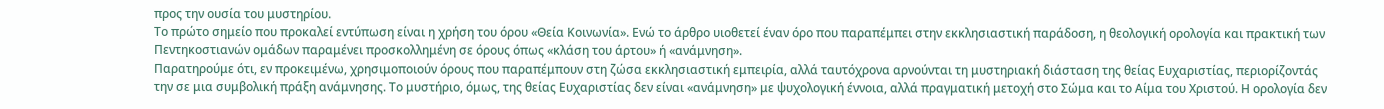προς την ουσία του μυστηρίου.
Το πρώτο σημείο που προκαλεί εντύπωση είναι η χρήση του όρου «Θεία Κοινωνία». Ενώ το άρθρο υιοθετεί έναν όρο που παραπέμπει στην εκκλησιαστική παράδοση, η θεολογική ορολογία και πρακτική των Πεντηκοστιανών ομάδων παραμένει προσκολλημένη σε όρους όπως «κλάση του άρτου» ή «ανάμνηση».
Παρατηρούμε ότι, εν προκειμένω, χρησιμοποιούν όρους που παραπέμπουν στη ζώσα εκκλησιαστική εμπειρία, αλλά ταυτόχρονα αρνούνται τη μυστηριακή διάσταση της θείας Ευχαριστίας, περιορίζοντάς την σε μια συμβολική πράξη ανάμνησης. Το μυστήριο, όμως, της θείας Ευχαριστίας δεν είναι «ανάμνηση» με ψυχολογική έννοια, αλλά πραγματική μετοχή στο Σώμα και το Αίμα του Χριστού. Η ορολογία δεν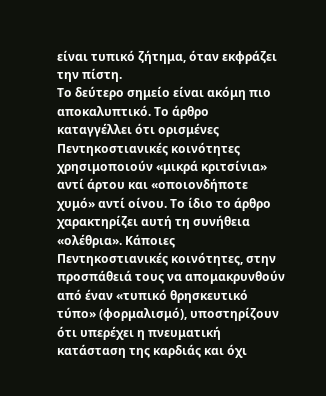είναι τυπικό ζήτημα, όταν εκφράζει την πίστη.
Το δεύτερο σημείο είναι ακόμη πιο αποκαλυπτικό. Το άρθρο καταγγέλλει ότι ορισμένες Πεντηκοστιανικές κοινότητες χρησιμοποιούν «μικρά κριτσίνια» αντί άρτου και «οποιονδήποτε χυμό» αντί οίνου. Το ίδιο το άρθρο χαρακτηρίζει αυτή τη συνήθεια «ολέθρια». Κάποιες Πεντηκοστιανικές κοινότητες, στην προσπάθειά τους να απομακρυνθούν από έναν «τυπικό θρησκευτικό τύπο» (φορμαλισμό), υποστηρίζουν ότι υπερέχει η πνευματική κατάσταση της καρδιάς και όχι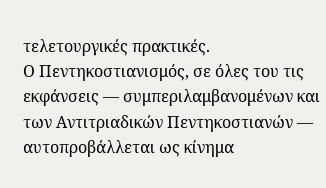τελετουργικές πρακτικές.
Ο Πεντηκοστιανισμός, σε όλες του τις εκφάνσεις — συμπεριλαμβανομένων και των Αντιτριαδικών Πεντηκοστιανών — αυτοπροβάλλεται ως κίνημα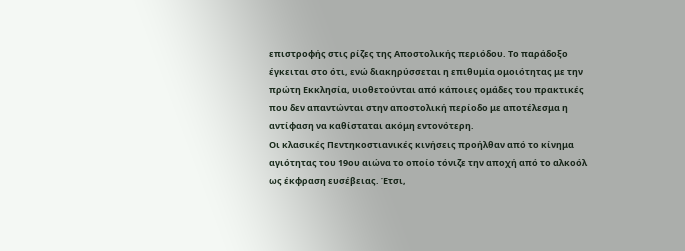επιστροφής στις ρίζες της Αποστολικής περιόδου. Το παράδοξο έγκειται στο ότι, ενώ διακηρύσσεται η επιθυμία ομοιότητας με την πρώτη Εκκλησία, υιοθετούνται από κάποιες ομάδες του πρακτικές που δεν απαντώνται στην αποστολική περίοδο με αποτέλεσμα η αντίφαση να καθίσταται ακόμη εντονότερη.
Οι κλασικές Πεντηκοστιανικές κινήσεις προήλθαν από το κίνημα αγιότητας του 19ου αιώνα το οποίο τόνιζε την αποχή από το αλκοόλ ως έκφραση ευσέβειας. Έτσι,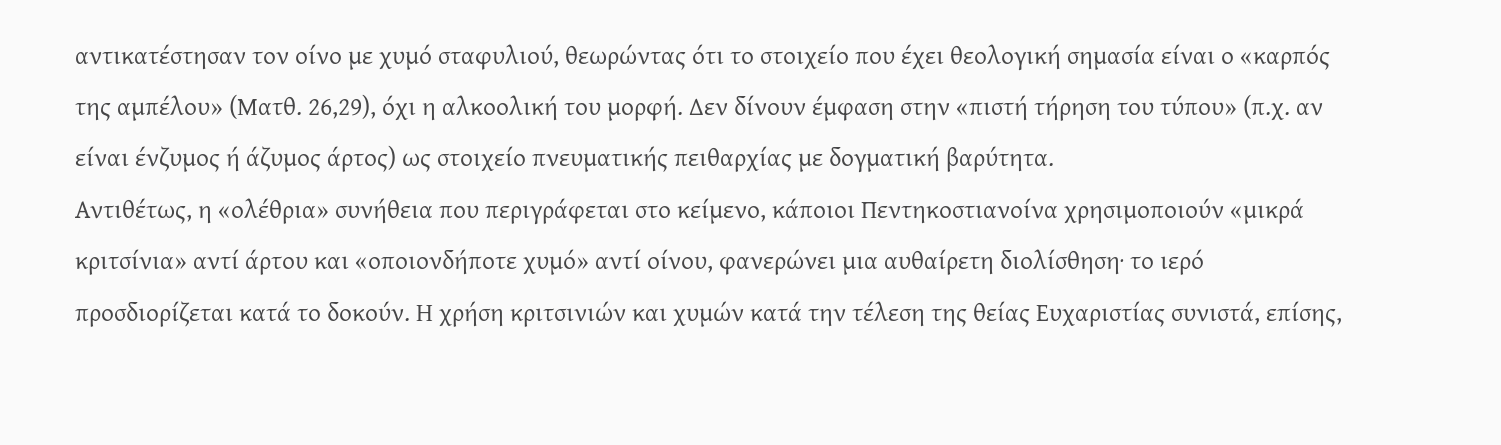αντικατέστησαν τον οίνο με χυμό σταφυλιού, θεωρώντας ότι το στοιχείο που έχει θεολογική σημασία είναι ο «καρπός της αμπέλου» (Ματθ. 26,29), όχι η αλκοολική του μορφή. Δεν δίνουν έμφαση στην «πιστή τήρηση του τύπου» (π.χ. αν είναι ένζυμος ή άζυμος άρτος) ως στοιχείο πνευματικής πειθαρχίας με δογματική βαρύτητα.
Αντιθέτως, η «ολέθρια» συνήθεια που περιγράφεται στο κείμενο, κάποιοι Πεντηκοστιανοίνα χρησιμοποιούν «μικρά κριτσίνια» αντί άρτου και «οποιονδήποτε χυμό» αντί οίνου, φανερώνει μια αυθαίρετη διολίσθηση· το ιερό προσδιορίζεται κατά το δοκούν. Η χρήση κριτσινιών και χυμών κατά την τέλεση της θείας Ευχαριστίας συνιστά, επίσης,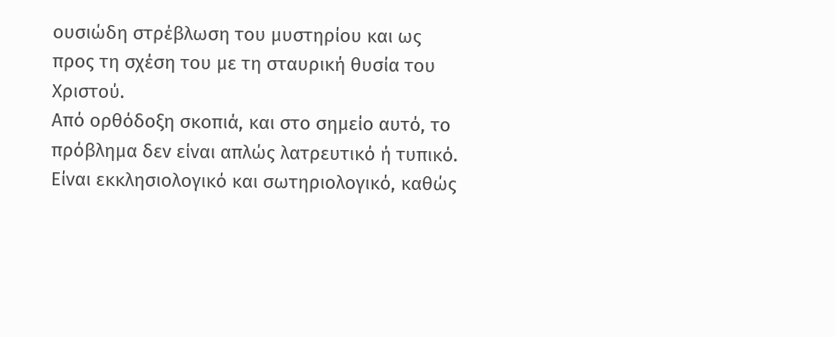ουσιώδη στρέβλωση του μυστηρίου και ως προς τη σχέση του με τη σταυρική θυσία του Χριστού.
Από ορθόδοξη σκοπιά, και στο σημείο αυτό, το πρόβλημα δεν είναι απλώς λατρευτικό ή τυπικό. Είναι εκκλησιολογικό και σωτηριολογικό, καθώς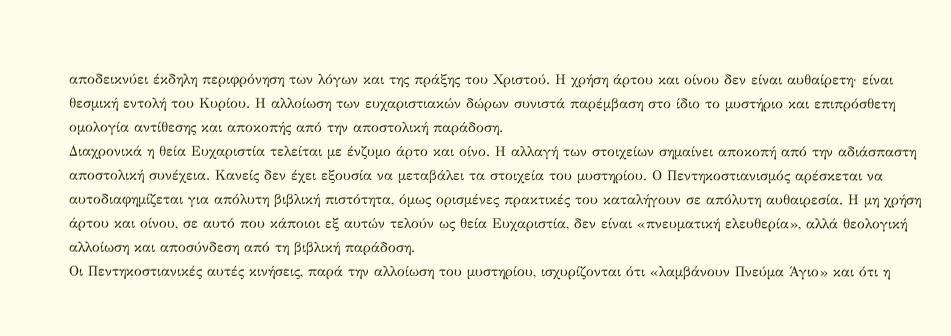αποδεικνύει έκδηλη περιφρόνηση των λόγων και της πράξης του Χριστού. Η χρήση άρτου και οίνου δεν είναι αυθαίρετη· είναι θεσμική εντολή του Κυρίου. Η αλλοίωση των ευχαριστιακών δώρων συνιστά παρέμβαση στο ίδιο το μυστήριο και επιπρόσθετη ομολογία αντίθεσης και αποκοπής από την αποστολική παράδοση.
Διαχρονικά η θεία Ευχαριστία τελείται με ένζυμο άρτο και οίνο. Η αλλαγή των στοιχείων σημαίνει αποκοπή από την αδιάσπαστη αποστολική συνέχεια. Κανείς δεν έχει εξουσία να μεταβάλει τα στοιχεία του μυστηρίου. Ο Πεντηκοστιανισμός αρέσκεται να αυτοδιαφημίζεται για απόλυτη βιβλική πιστότητα, όμως ορισμένες πρακτικές του καταλήγουν σε απόλυτη αυθαιρεσία. Η μη χρήση άρτου και οίνου, σε αυτό που κάποιοι εξ αυτών τελούν ως θεία Ευχαριστία, δεν είναι «πνευματική ελευθερία», αλλά θεολογική αλλοίωση και αποσύνδεση από τη βιβλική παράδοση.
Οι Πεντηκοστιανικές αυτές κινήσεις, παρά την αλλοίωση του μυστηρίου, ισχυρίζονται ότι «λαμβάνουν Πνεύμα Άγιο» και ότι η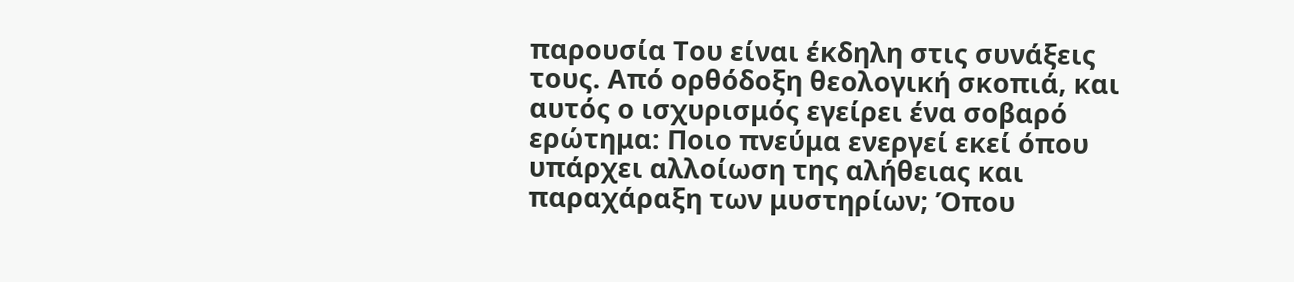παρουσία Του είναι έκδηλη στις συνάξεις τους. Από ορθόδοξη θεολογική σκοπιά, και αυτός ο ισχυρισμός εγείρει ένα σοβαρό ερώτημα: Ποιο πνεύμα ενεργεί εκεί όπου υπάρχει αλλοίωση της αλήθειας και παραχάραξη των μυστηρίων; Όπου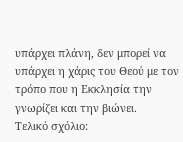υπάρχει πλάνη, δεν μπορεί να υπάρχει η χάρις του Θεού με τον τρόπο που η Εκκλησία την γνωρίζει και την βιώνει.
Τελικό σχόλιο: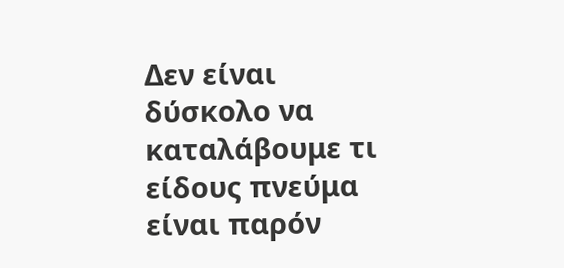Δεν είναι δύσκολο να καταλάβουμε τι είδους πνεύμα είναι παρόν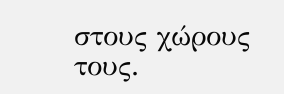στους χώρους τους.